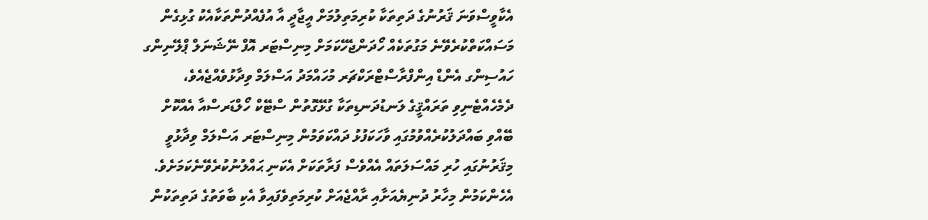އެކާވީސްވަނަ ޤަރުނުގެ ދަތިތަކާ ކުރިމަތިލުމަށް އީޖާދީ އާ އުފެއްދުންތަކާއެކު ގުޅިގެން މަސައްކަތްކުރެވޭނެ މަގުތަކެއް ހޯދަންޖެހޭކަމަށް މިނިސްޓަރ އޮފް ނޭޝަނަލް ޕްލޭނިންގ ހައުސިންގ އެންޑް އިންފްރާސްޓްރަކްޗަރ މުހައްމަދު އަސްލަމް ވިދާޅުވެއްޖެއެވެ،
ދެމެހެއްޓެނިވި ތަރައްޤީގެ ލަނޑުދަނޑިތަކާ ގުޅޭގޮތުން ސްޓޭކް ހޯލްޑަރސްއާ އެއްކޮށް ބޭއްވި ބައްދަލުކުރެއްވުމުގައި ވާހަކަފުޅު ދައްކަވަމުން މިނިސްޓަރ އަސްލަމް ވިދާޅުވީ މިޤަރުނުގައި ހުރި މައްސަލަތައް އެއްވެސް ފަރާތަކަށް އެކަނި ޙައްލުނުކުރެވޭނެކަމަށެވެ. އެހެންކަމުން މިހާރު ދުނިޔެއަށާއި ރާއްޖެއަށް ކުރިމަތިވެފައިވާ އެކި ބާވަތުގެ ދަތިތަކުން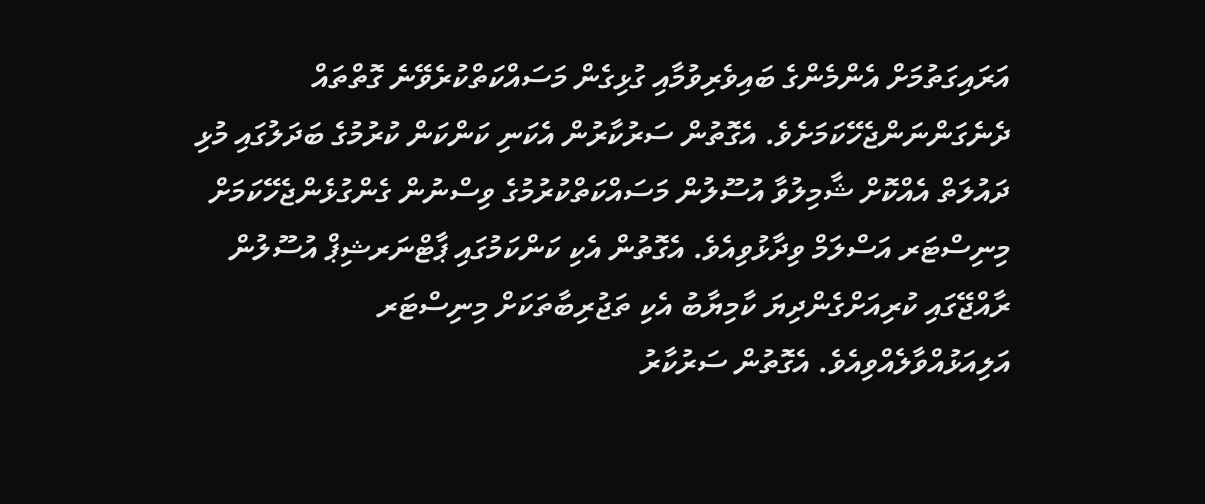އަރައިގަތުމަށް އެންމެންގެ ބައިވެރިވުމާއި ގުޅިގެން މަސައްކަތްކުރެވޭނެ ގޮތްތައް ދެނެގަންނަންޖެހޭކަމަށެވެ. އެގޮތުން ސަރުކާރުން އެކަނި ކަންކަން ކުރުމުގެ ބަދަލުގައި މުޅި ދައުލަތް އެއްކޮށް ޝާމިލުވާ އުސޫލުން މަސައްކަތްކުރުމުގެ ވިސްނުން ގެންގުޅެންޖެހޭކަމަށް މިނިސްޓަރ އަސްލަމް ވިދާޅުވިއެވެ. އެގޮތުން އެކި ކަންކަމުގައި ޕާޓްނަރޝިޕް އުސޫލުން ރާއްޖޭގައި ކުރިއަށްގެންދިޔަ ކާމިޔާބު އެކި ތަޖުރިބާތަކަށް މިނިސްޓަރ އަލިއަޅުއްވާލެއްވިއެވެ. އެގޮތުން ސަރުކާރު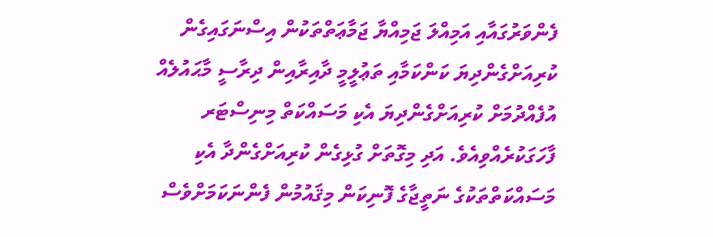ފެންވަރުގައާއި އަމިއްލަ ޖަމިއްޔާ ޖަމާޢަތްތަކުން އިސްނަގައިގެން ކުރިއަށްގެންދިޔަ ކަންކަމާއި ތަޢުލީމީ ދާއިރާއިން ދިރާސީ މާޙައުލެއް އުފެއްދުމަށް ކުރިއަށްގެންދިޔަ އެކި މަސައްކަތް މިނިސްޓަރ ފާހަގަކުރެއްވިއެވެ. އަދި މިގޮތަށް ގުޅިގެން ކުރިއަށްގެންދާ އެކި މަސައްކަތްތަކުގެ ނަތީޖާގެ ފޮނިކަން މިޤައުމުން ފެންނަކަމަށްވެސް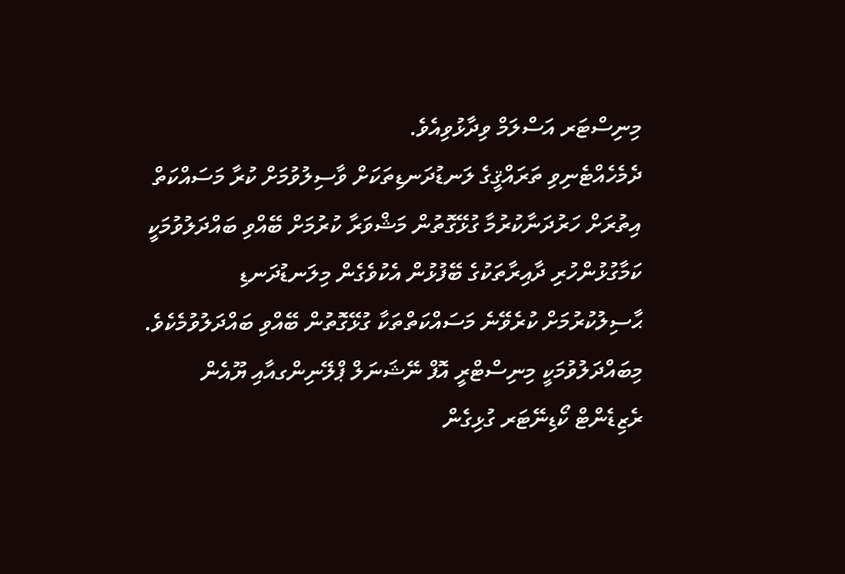މިނިސްޓަރ އަސްލަމް ވިދާޅުވިއެވެ.
ދެމެހެއްޓެނިވި ތަރައްޤީގެ ލަނޑުދަނޑިތަކަށް ވާސިލުވުމަށް ކުރާ މަސައްކަތް އިތުރަށް ހަރުދަނާކުރުމާ ގުޅޭގޮތުން މަޝްވަރާ ކުރުމަށް ބޭއްވި ބައްދަލުވުމަކީ ކަމާގުޅުންހުރި ދާއިރާތަކުގެ ބޭފުޅުން އެކުވެގެން މިލަނޑުދަނޑި ޙާސިލުކުރުމަށް ކުރެވޭނެ މަސައްކަތްތަކާ ގުޅޭގޮތުން ބޭއްވި ބައްދަލުވުމެކެވެ. މިބައްދަލުވުމަކީ މިނިސްޓްރީ އޮފް ނޭޝަނަލް ޕްލޭނިންގއާއި ޔޫއެން ރެޒިޑެންޓް ކޯޑިނޭޓަރ ގުޅިގެން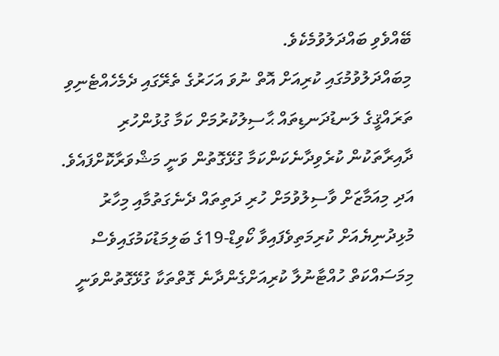ބޭއްވެވި ބައްދަލުވުމެކެވެ.
މިބައްދަލުވުމުގައި ކުރިއަށް އޮތް ނުވަ އަހަރުގެ ތެރޭގައި ދެމެހެއްޓެނިވި ތަރައްޤީގެ ލަނޑުދަނޑިތައް ޙާސިލުކުރުމަށް ކަމާ ގުޅުންހުރި ދާއިރާތަކުން ކުރެވިދާނެކަންކަމާ ގުޅޭގޮތުން ވަނީ މަޝްވަރާކޮށްފައެވެ. އަދި މިއަމާޒަށް ވާސިލުވުމަށް ހުރި ދަތިތައް ދެނެގަތުމާއި މިހާރު މުޅިދުނިޔެއަށް ކުރިމަތިވެފައިވާ ކޯވިޑް-19ގެ ބަލިމަޑުކަމުގައިވެސް މިމަސައްކަތް ހުއްޓާނުލާ ކުރިއަށްގެންދާނެ ގޮތްތަކާ ގުޅޭގޮތުންވަނީ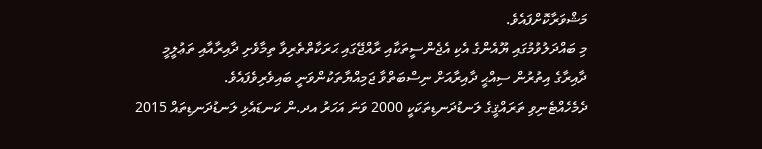މަޝްވަރާކޮށްފައެވެ.
މި ބައްދަލުވުމުގައި ޔޫއެންގެ އެކި އެޖެންސީތަކާއި ރާއްޖޭގައި ޙަރަކާތްތެރިވާ ތިމާވެށި ދާއިރާއާއި ތަޢުލީމީ ދާއިރާގެ އިތުރުން ސިއްޙީ ދާއިރާއަށް ނިސްބަތްވާ ޖަމިއްޔާތަކުންވަނީ ބައިވެރިވެފައެވެ.
ދެމެހެއްޓެނިވި ތަރައްޤީގެ ލަނޑުދަނޑިތަކަކީ 2000 ވަނަ އަހަރު އދ.ން ކަނޑައެޅި ލަނޑުދަނޑިތައް 2015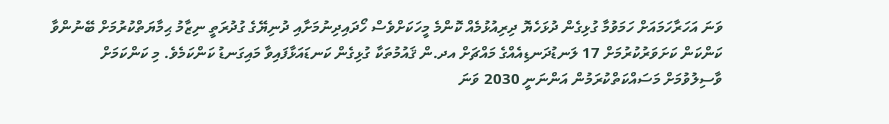ވަނަ އަހަރާހަމައަށް ހަމަވުމާ ގުޅިގެން ދުޅަހެޔޮ ދިރިއުޅުމެއް ކޮންމެ މީހަކަށްވެސް ހޯދައިދިނުމަށާއި ދުނިޔޭގެ ގުދުރަތީ ނިޒާމު ޙިމާޔަތްކުރުމަށް ބޭނުންވާ ކަންކަން ކަށަވަރުކުރުމަށް 17 ލަނޑުދަނޑިއެއްގެ މައްޗަށް އދ.ން ޤައުމުތަކާ ގުޅިގެން ކަނޑައަޅާފައިވާ މައިގަނޑު ކަންކަމެވެ. މި ކަންކަމަށް ވާސިލުވުމަށް މަސައްކަތްކުރަމުން އަންނަނީ 2030 ވަނަ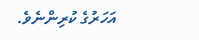އަހަރުގެ ކުރިންނެވެ.